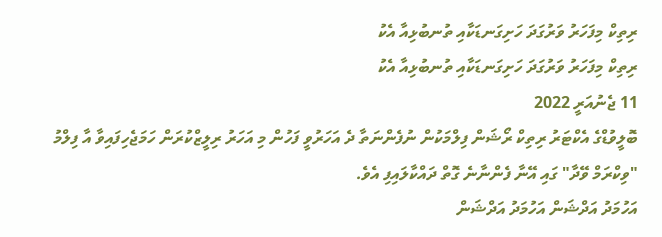ރިތިކް މިފަހަރު ވަރުގަދަ ހަށިގަނޑަކާއި ތުނބުޅިއާ އެކު
ރިތިކް މިފަހަރު ވަރުގަދަ ހަށިގަނޑަކާއި ތުނބުޅިއާ އެކު
11 ޖެނުއަރީ 2022
ބޮލީވުޑްގެ އެކްޓަރު ރިތިކް ރޯޝަން ފިލްމަކުން ނުފެންނަތާ ދެ އަހަރުވީ ފަހުން މި އަހަރު ރިލީޒްކުރަން ހަމަޖެހިފައިވާ އާ ފިލްމު "ވިކްރަމް ވޭދާ" ގައި އޭނާ ފެންނާނެ ގޮތް ދައްކާލައިފި އެވެ.
އަހުމަދު އަދްޝަން އަހުމަދު އަދްޝަން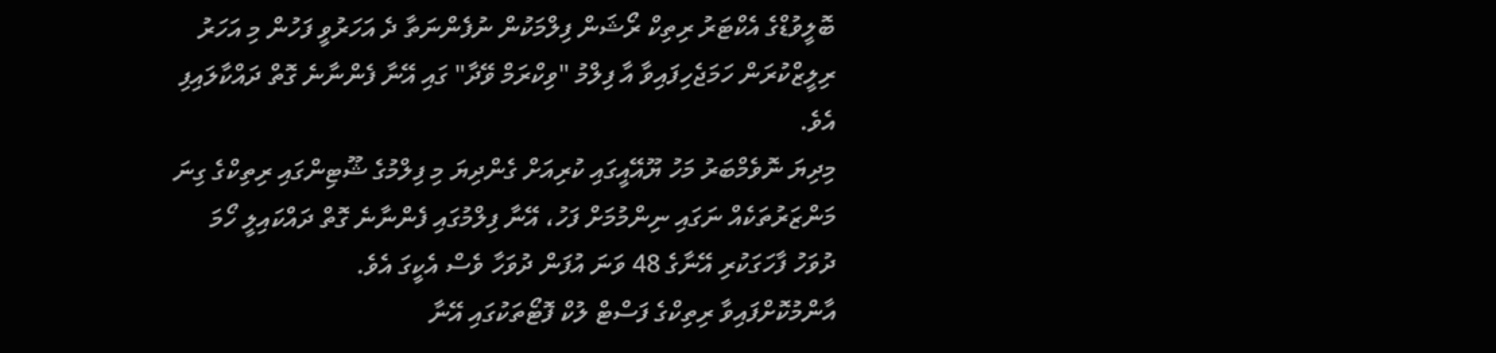ބޮލީވުޑްގެ އެކްޓަރު ރިތިކް ރޯޝަން ފިލްމަކުން ނުފެންނަތާ ދެ އަހަރުވީ ފަހުން މި އަހަރު ރިލީޒްކުރަން ހަމަޖެހިފައިވާ އާ ފިލްމު "ވިކްރަމް ވޭދާ" ގައި އޭނާ ފެންނާނެ ގޮތް ދައްކާލައިފި އެވެ.
މިދިޔަ ނޮވެމްބަރު މަހު ޔޫއޭއީގައި ކުރިއަށް ގެންދިޔަ މި ފިލްމުގެ ޝޫޓިންގައި ރިތިކްގެ ގިނަ މަންޒަރުތަކެއް ނަގައި ނިންމުމަށް ފަހު، އޭނާ ފިލްމުގައި ފެންނާނެ ގޮތް ދައްކައިލީ ހޯމަ ދުވަހު ފާހަގަކުރި އޭނާގެ 48 ވަނަ އުފަން ދުވަހާ ވެސް އެކީގަ އެވެ.
އާންމުކޮށްފައިވާ ރިތިކްގެ ފަސްޓް ލުކް ފޮޓޯތަކުގައި އޭނާ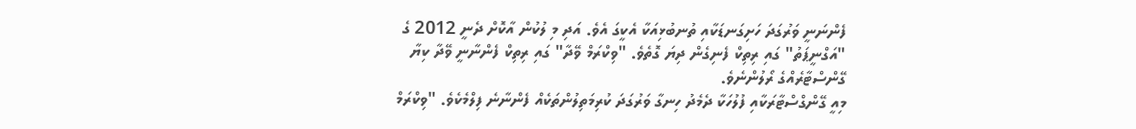ފެންނަނީ ވަރުގަދަ ހަށިގަނޑަކާއި ތުނބުޅިއަކާ އެކީގަ އެވެ. އަދި މި ލުކުން އާކޮށް ދެނީ 2012 ގެ "އަގްނީޕަތު" ގައި ރިތިކް ފެނިގެން ދިޔަ ގޮތެވެ. "ވިކްރަމް ވޭދާ" ގައި ރިތިކް ފެންނާނީ ވޭދާ ކިޔާ ގޭންސްޓާރެއްގެ ރޯލުންނެވެ.
މިއީ ގޭންގްސްޓާރަކާއި ފުލުހަކާ ދެމެދު ހިނގާ ވަރުގަދަ ކުރިމަތިލުންތަކެއް ފެންނާނެ ފިލްމެކެވެ. "ވިކްރަމް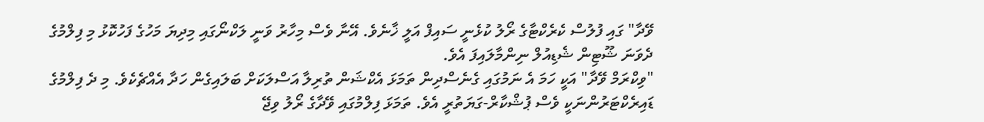ވޭދާ" ގައި ފުލުސް ކެރެކްޓާގެ ރޯލު ކުޅެނީ ސައިފް އަލީ ޚާނެވެ. އޭނާ ވެސް މިހާރު ވަނީ ލަކްނޯގައި މިދިޔަ މަހުގެ ފަހުކޮޅު މި ފިލްމުގެ ދެވަނަ ޝޫޓިން ޝެޑިއުލް ނިންމާލައިފަ އެވެ.
"ވިކްރަމް ވޭދާ" އަކީ ހަމަ އެ ނަމުގައި ގެނެސްދިން ތަމަޅަ އެކްޝަން ތުރިލާ އަސްލަކަށް ބަލައިގެން ހަދާ އެއްޗެކެވެ. މި ދެ ފިލްމުގެ ޑައިރެކްޓަރުންނަކީ ވެސް ޕުޝްކާރް-ގަޔަތުރީ އެވެ. ތަމަޅަ ފިލްމުގައި ވޭދާގެ ރޯލު ވިޖޭ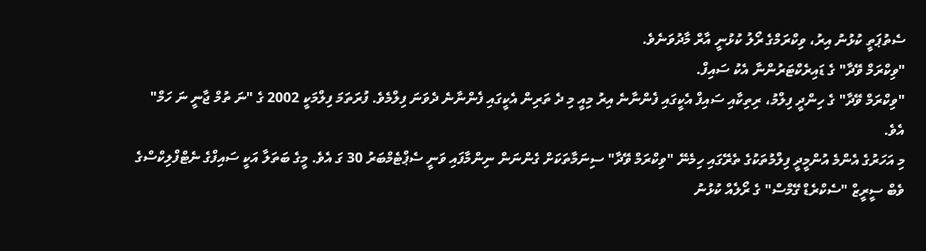ސެތުޕަތީ ކުޅުނު އިރު، ވިކްރަމްގެ ރޯލު ކުޅުނީ އާރް މާދުވަނެވެ.
"ވިކްރަމް ވޭދާ" ގެ ޑައިރެކްޓަރުންނާ އެކު ސައިފް.
"ވިކްރަމް ވޭދާ" ގެ ހިންދީ ފިލްމު، ރިތިކާއި ސައިފް އެކީގައި ފެންނާނެ އިރު މިއީ މި ދެ ތަރިން އެކީގައި ފެންނާނެ ދެވަނަ ފިލްމެވެ. ފުރަތަމަ ފިލްމަކީ 2002 ގެ "ނަ ތުމް ޖާނީ ނަ ހަމް" އެވެ.
މި އަހަރުގެ އެންމެ އުންމީދީ ފިލްމުތަކުގެ ތެރޭގައި ހިމެނޭ "ވިކްރަމް ވޭދާ" ސިނަމާތަކަށް ގެންނަން ނިންމާފައި ވަނީ ސެޕްޓެމްބަރު 30 ގަ އެވެ. މީގެ ބަތަލާ އަކީ ސައިފްގެ ނެޓްފްލިކްސްގެ ވެބް ސީރީޒް "ސެކްރެޑް ގޭމްސް" ގެ ރޯލެއް ކުޅުނު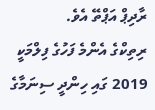ރާދިޕް އަޕްތޭ އެވެ.
ރިތިކްގެ އެންމެ ފަހުގެ ފިލްމަކީ 2019 ގައި ހިންދީ ސިނަމާގެ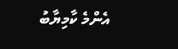އެންމެ ކާމިޔާބު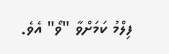ފިލްމު ކަމަށްވާ "ވޯ" އެވެ.